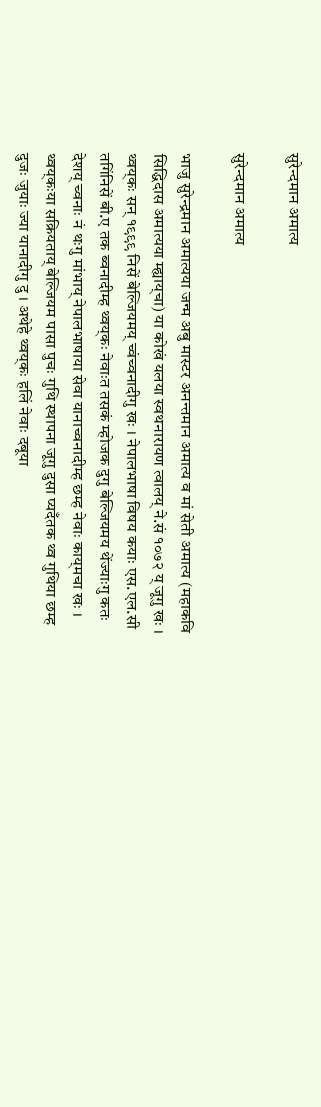सुरेन्दमान अमात्य

सुरेन्दमान अमात्य

भाजु सुरेन्द्रमान अमात्यया जन्म अबु मास्टर अनन्तमान अमात्य व मां सेती अमात्य (महाकवि सिद्धिदास अमात्यया म्ह्याय्‌चा) या कोखं यलया स्वथनारायण त्वालय् ने.सं १०७२ य् जूगु खः । थ्वय्‌कः सन् १९९९ निसें बेल्जियमय् च्वंच्वनादीगु खः । नेपालभाषा विषय कयाः एस.एल.सी तगिंनिसें बी.ए तक ब्वनादीम्ह थ्वय्‌कः नेवाःत तसकं म्होजक दुगु बेल्जियमय थेंज्याःगु कतः देशय् च्वनाः नं थःगु मांभाय् नेपालभाषाया सेवा यानाच्वनादीम्ह छम्ह नेवाः काय्‌मचा खः । थ्वय्‌कःया सक्रियताय् बेल्जियम पासा पुचः गुथि स्थापना जूगु दुसा प्यदँतक थ्व गुथिया छम्ह दुजः जुयाः ज्या यानादीगु दु । अथेहे थ्वय्‌कः हलिं नेवाः दबूया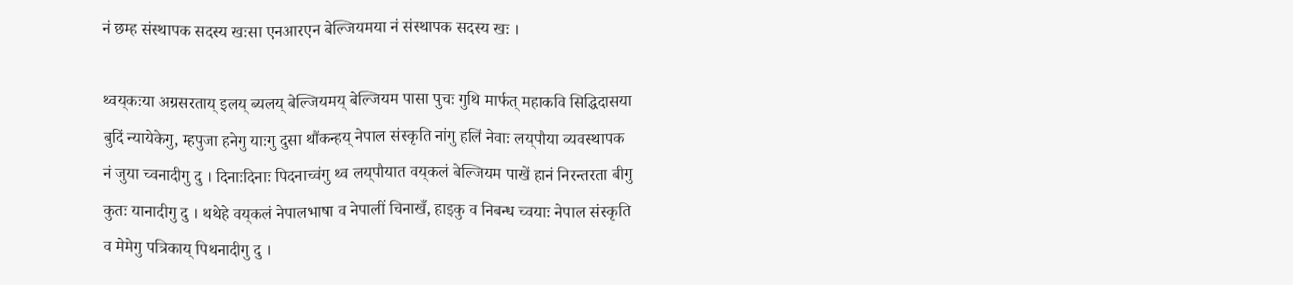नं छम्ह संस्थापक सदस्य खःसा एनआरएन बेल्जियमया नं संस्थापक सदस्य खः ।

थ्वय्‌कःया अग्रसरताय् इलय् ब्यलय् बेल्जियमय् बेल्जियम पासा पुचः गुथि मार्फत् महाकवि सिद्धिदासया बुदिं न्यायेकेगु, म्हपुजा हनेगु याःगु दुसा थौंकन्हय् नेपाल संस्कृति नांगु हलिं नेवाः लय्‌पौया व्यवस्थापक नं जुया च्वनादीगु दु । दिनाःदिनाः पिदनाच्वंगु थ्व लय्‌पौयात वय्‌कलं बेल्जियम पाखें हानं निरन्तरता बीगु कुतः यानादीगु दु । थथेहे वय्‌कलं नेपालभाषा व नेपालीं चिनाखँ, हाइकु व निबन्ध च्वयाः नेपाल संस्कृति व मेमेगु पत्रिकाय् पिथनादीगु दु ।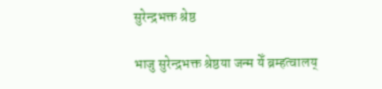सुरेन्द्रभक्त श्रेष्ठ

भाजु सुरेन्द्रभक्त श्रेष्ठया जन्म येँ ब्रम्हत्वालय्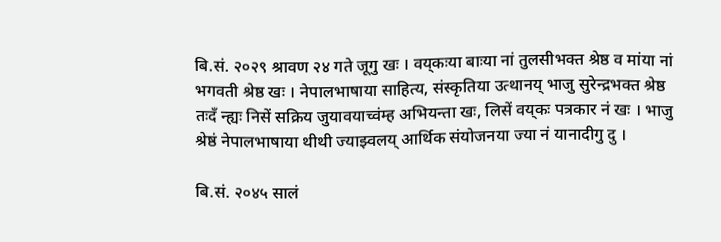बि.सं. २०२९ श्रावण २४ गते जूगु खः । वय्‌कःया बाःया नां तुलसीभक्त श्रेष्ठ व मांया नां भगवती श्रेष्ठ खः । नेपालभाषाया साहित्य, संस्कृतिया उत्थानय् भाजु सुरेन्द्रभक्त श्रेष्ठ तःदँ न्ह्यः निसें सक्रिय जुयावयाच्वंम्ह अभियन्ता खः, लिसें वय्‌कः पत्रकार नं खः । भाजु श्रेष्ठं नेपालभाषाया थीथी ज्याझ्वलय् आर्थिक संयोजनया ज्या नं यानादीगु दु ।

बि.सं. २०४५ सालं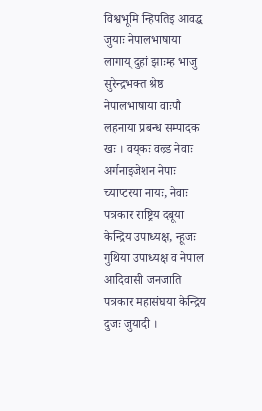विश्वभूमि न्हिपतिइ आवद्ध जुयाः नेपालभाषाया लागाय् दुहां झाःम्ह भाजु सुरेन्द्रभक्त श्रेष्ठ नेपालभाषाया वाःपौ लहनाया प्रबन्ध सम्पादक खः । वय्‌कः वल्र्ड नेवाः अर्गनाइजेशन नेपाः च्याप्टरया नायः, नेवाः पत्रकार राष्ट्रिय दबूया केन्द्रिय उपाध्यक्ष, न्हूजः गुथिया उपाध्यक्ष व नेपाल आदिवासी जनजाति पत्रकार महासंघया केन्द्रिय दुजः जुयादी ।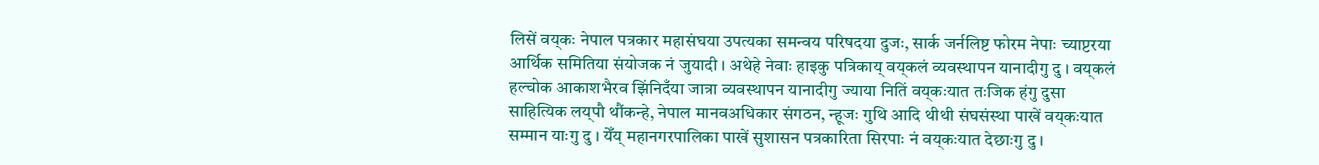लिसें वय्‌कः नेपाल पत्रकार महासंघया उपत्यका समन्वय परिषदया दुजः, सार्क जर्नलिष्ट फोरम नेपाः च्याप्टरया आर्थिक समितिया संयोजक नं जुयादी । अथेहे नेवाः हाइकु पत्रिकाय् वय्‌कलं व्यवस्थापन यानादीगु दु । वय्‌कलं हल्चोक आकाशभैरव झिंनिदँया जात्रा व्यवस्थापन यानादीगु ज्याया नितिं वय्‌कःयात तःजिक हंगु दुसा साहित्यिक लय्‌पौ थौंकन्हे, नेपाल मानवअधिकार संगठन, न्हूजः गुथि आदि थीथी संघसंस्था पाखें वय्‌कःयात सम्मान याःगु दु । येँय् महानगरपालिका पाखें सुशासन पत्रकारिता सिरपाः नं वय्‌कःयात देछाःगु दु ।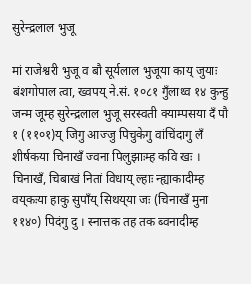सुरेन्द्रलाल भुजू

मां राजेश्वरी भुजू व बौ सूर्यलाल भुजूया काय् जुयाः बंशगोपाल त्वा, ख्वपय् ने.सं. १०८१ गुँलाथ्व १४ कुन्हु जन्म जूम्ह सुरेन्द्रलाल भुजू सरस्वती क्याम्पसया दँ पौ १ (११०१)य् जिगु आज्जु पिचुकेगु वांचिंदागु लँ शीर्षकया चिनाखँ ज्वना पिलुझाःम्ह कवि खः । चिनाखँ, चिबाखं नितां विधाय् ल्हाः न्ह्याकादीम्ह वय्‌कःया हाकु सुपाँय् सिथय्‌या जः (चिनाखँ मुना ११४०) पिदंगु दु । स्नात्तक तह तक ब्वनादीम्ह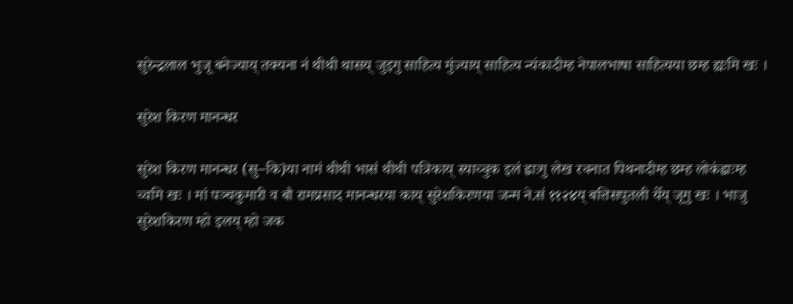सुरेन्द्रलाल भुजू बनेज्याय् तक्यना नं थीथी थासय् जुइगु साहित्य मुंज्याय् साहित्य न्यंकादीम्ह नेपालभाषा साहित्यया छम्ह ह्यःमि खः ।

सुरेश किरण मानन्धर

सुरेश किरण मानन्धर (सु–कि)या नामं थीथी भासं थीथी पत्रिकाय् स्याच्चुक इलं ह्वाःगु लेख रचनात पिथनादीम्ह छम्ह लोकंह्वाःम्ह च्वमि खः । मां पञ्चकुमारी व बौ रामप्रसाद मानन्धरया काय् सुरेशकिरणया जन्म ने.सं ११२४य् बत्तिसपुतली येँय् जूगु खः । भाजु सुरेशकिरण म्हो इलय् म्हो जक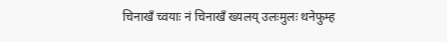चिनाखँ च्वयाः नं चिनाखँ ख्यलय् उलःमुलः थनेफुम्ह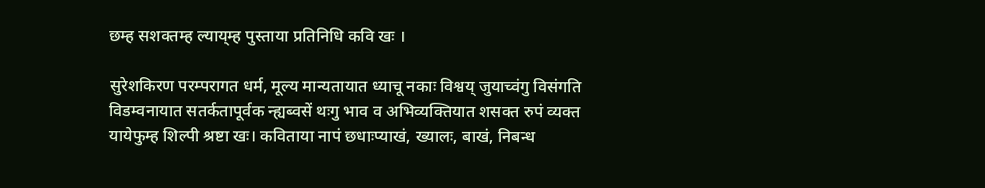छम्ह सशक्तम्ह ल्याय्‌म्ह पुस्ताया प्रतिनिधि कवि खः ।

सुरेशकिरण परम्परागत धर्म, मूल्य मान्यतायात ध्याचू नकाः विश्वय् जुयाच्वंगु विसंगति विडम्वनायात सतर्कतापूर्वक न्ह्यब्वसें थःगु भाव व अभिव्यक्तियात शसक्त रुपं व्यक्त यायेफुम्ह शिल्पी श्रष्टा खः। कविताया नापं छधाःप्याखं, ख्यालः, बाखं, निबन्ध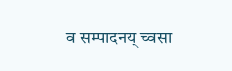व सम्पादनय् च्वसा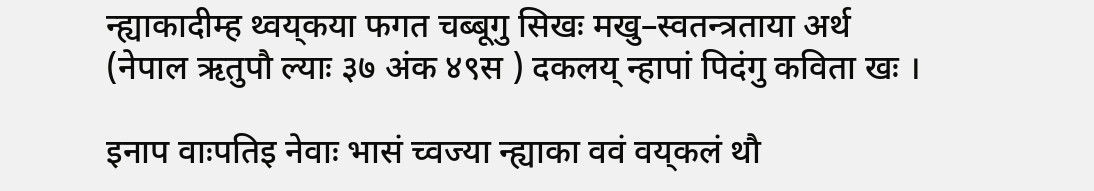न्ह्याकादीम्ह थ्वय्‌कया फगत चब्बूगु सिखः मखु–स्वतन्त्रताया अर्थ (नेपाल ऋतुपौ ल्याः ३७ अंक ४९स ) दकलय् न्हापां पिदंगु कविता खः ।

इनाप वाःपतिइ नेवाः भासं च्वज्या न्ह्याका ववं वय्‌कलं थौ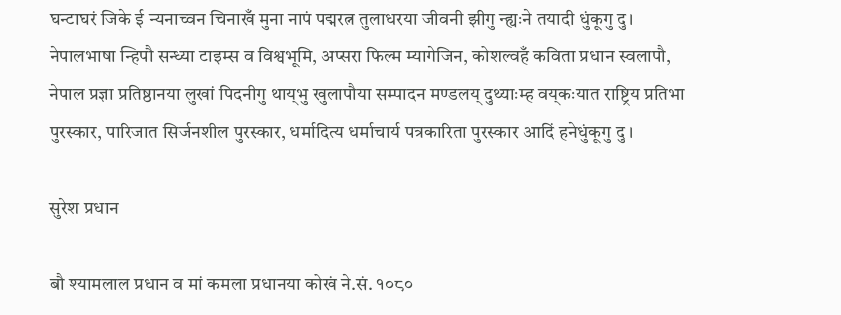घन्टाघरं जिके ई न्यनाच्वन चिनाखँ मुना नापं पद्मरत्न तुलाधरया जीवनी झीगु न्ह्यःने तयादी धुंकूगु दु। नेपालभाषा न्हिपौ सन्ध्या टाइम्स व विश्वभूमि, अप्सरा फिल्म म्यागेजिन, कोशल्वहँ कविता प्रधान स्वलापौ, नेपाल प्रज्ञा प्रतिष्ठानया लुखां पिदनीगु थाय्‌भु खुलापौया सम्पादन मण्डलय् दुथ्याःम्ह वय्‌कःयात राष्ट्रिय प्रतिभा पुरस्कार, पारिजात सिर्जनशील पुरस्कार, धर्मादित्य धर्माचार्य पत्रकारिता पुरस्कार आदिं हनेधुंकूगु दु ।

सुरेश प्रधान

बौ श्यामलाल प्रधान व मां कमला प्रधानया कोखं ने.सं. १०८०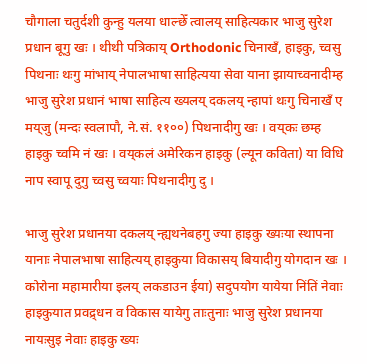चौगाला चतुर्दशी कुन्हु यलया धाल्छेँ त्वालय् साहित्यकार भाजु सुरेश प्रधान बूगु खः । थीथी पत्रिकाय् Orthodonic चिनाखँ, हाइकु, च्वसु पिथनाः थःगु मांभाय् नेपालभाषा साहित्यया सेवा याना झायाच्वनादीम्ह भाजु सुरेश प्रधानं भाषा साहित्य ख्यलय् दकलय् न्हापां थःगु चिनाखँ ए मय्‌जु (मन्दः स्वलापौ, ने.सं. ११००) पिथनादीगु खः । वय्‌कः छम्ह हाइकु च्वमि नं खः । वय्‌कलं अमेरिकन हाइकु (ल्यून कविता) या विधि नाप स्वापू दुगु च्वसु च्वयाः पिथनादीगु दु ।

भाजु सुरेश प्रधानया दकलय् न्ह्यथनेबहगु ज्या हाइकु ख्यःया स्थापना यानाः नेपालभाषा साहित्यय् हाइकुया विकासय् बियादीगु योगदान खः । कोरोना महामारीया इलय् लकडाउन ईया) सदुपयोग यायेया निंतिं नेवाः हाइकुयात प्रवद्र्धन व विकास यायेगु ताःतुनाः भाजु सुरेश प्रधानया नायःसुइ नेवाः हाइकु ख्यः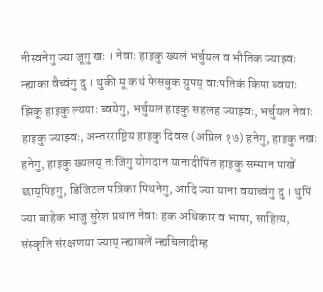नीस्वनेगु ज्या जूगु खः । नेवाः हाइकु ख्यलं भर्चुयल व भौतिक ज्याझ्वः न्ह्याका वैच्वंगु दु । थुकी मू कथं फेसबुक ग्रुपय् वाःपतिकं किपा ब्वयाः झिकू हाइकु ल्ययाः ब्वयेगु, भर्चुयल हाइकु सहलह ज्याझ्वः, भर्चुयल नेवाः हाइकु ज्याझ्वः, अन्तरराष्ट्रिय हाइकु दिवस (अप्रिल १७) हनेगु, हाइकु नखः हनेगु, हाइकु ख्यलय् तःजिगु योगदान यानादीपिंत हाइकु सम्मान पाखें छाय्‌पिइगु, डिजिटल पत्रिका पिथनेगु, आदि ज्या याना वयाच्वंगु दु । थुपिं ज्या बाहेक भाजु सुरेश प्रधान नेवाः हक अधिकार व भाषा, साहित्य, संस्कृति संरक्षणया ज्याय् न्ह्याबलें न्ह्यचिलादीम्ह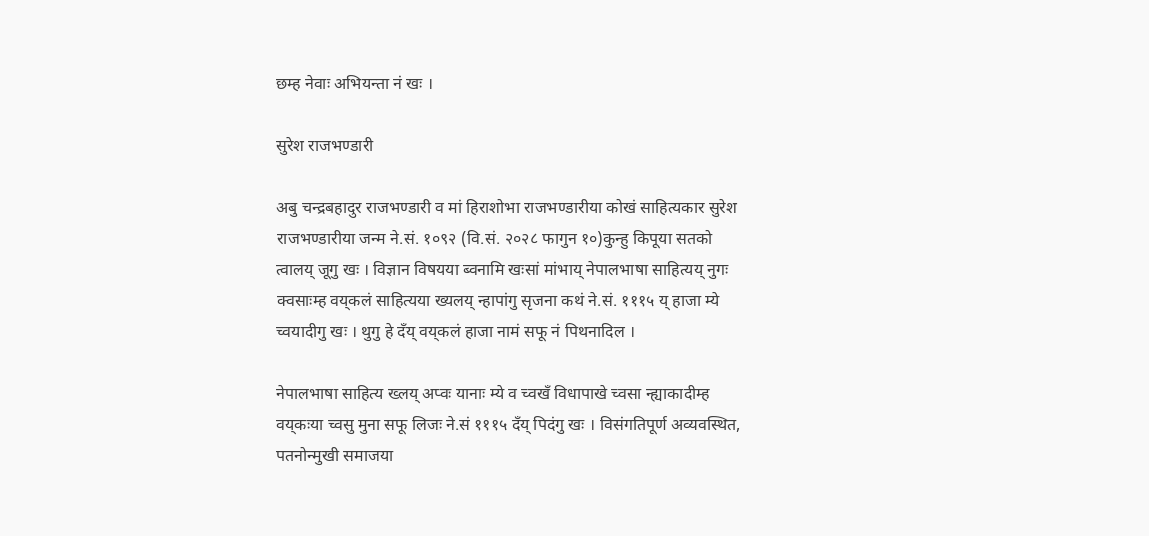छम्ह नेवाः अभियन्ता नं खः ।

सुरेश राजभण्डारी

अबु चन्द्रबहादुर राजभण्डारी व मां हिराशोभा राजभण्डारीया कोखं साहित्यकार सुरेश राजभण्डारीया जन्म ने.सं. १०९२ (वि.सं. २०२८ फागुन १०)कुन्हु किपूया सतको त्वालय् जूगु खः । विज्ञान विषयया ब्वनामि खःसां मांभाय् नेपालभाषा साहित्यय् नुगः क्वसाःम्ह वय्‌कलं साहित्यया ख्यलय् न्हापांगु सृजना कथं ने.सं. १११५ य् हाजा म्ये च्वयादीगु खः । थुगु हे दँय् वय्‌कलं हाजा नामं सफू नं पिथनादिल ।

नेपालभाषा साहित्य ख्लय् अप्वः यानाः म्ये व च्वखँ विधापाखे च्वसा न्ह्याकादीम्ह वय्‌कःया च्वसु मुना सफू लिजः ने.सं १११५ दँय् पिदंगु खः । विसंगतिपूर्ण अव्यवस्थित, पतनोन्मुखी समाजया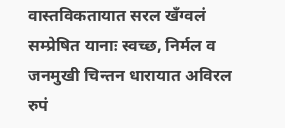वास्तविकतायात सरल खँग्वलं सम्प्रेषित यानाः स्वच्छ, निर्मल व जनमुखी चिन्तन धारायात अविरल रुपं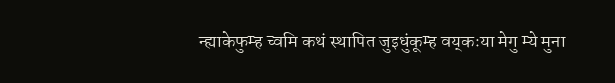न्ह्याकेफुम्ह च्वमि कथं स्थापित जुइधुंकूम्ह वय्‌कःया मेगु म्ये मुना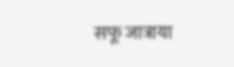सफू जात्राया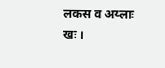लकस व अय्लाः खः ।